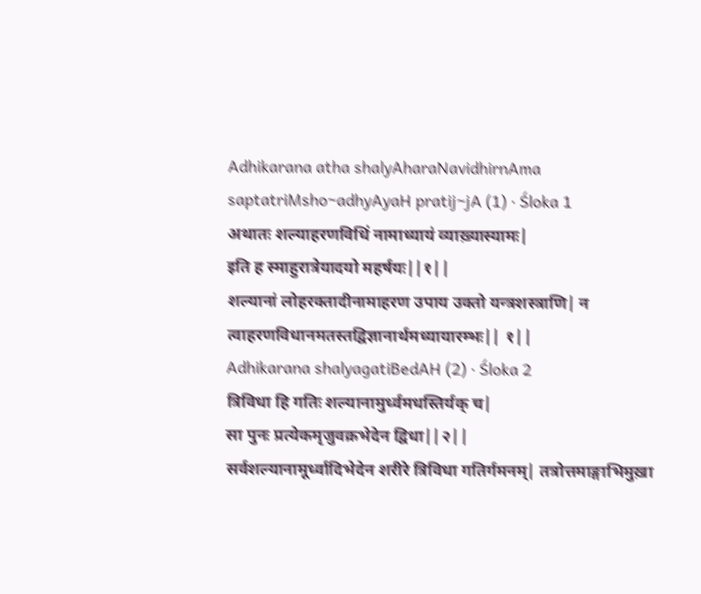Adhikarana atha shalyAharaNavidhirnAma saptatriMsho~adhyAyaH pratij~jA (1) · Śloka 1
अथातः शल्याहरणविधिं नामाध्यायं व्याख़्यास्यामः|
इति ह स्माहुरात्रेयादयो महर्षयः||१||
शल्यानां लोहरक्तादीनामाहरण उपाय उक्तो यन्त्रशस्त्राणि| न त्वाहरणविधानमतस्तद्विज्ञानार्थमध्यायारम्भः|| १||
Adhikarana shalyagatiBedAH (2) · Śloka 2
त्रिविधा हि गतिः शल्यानामुर्ध्वमधस्तिर्यक् च|
सा पुनः प्रत्येकमृजुवक्रभेदेन द्विधा||२||
सर्वशल्यानामूर्ध्वादिभेदेन शरीरे त्रिविधा गतिर्गमनम्| तत्रोत्तमाङ्गाभिमुख़ा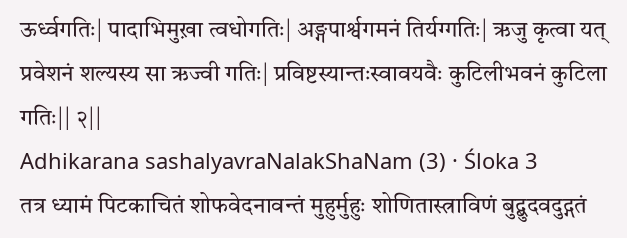ऊर्ध्वगतिः| पादाभिमुख़ा त्वधोगतिः| अङ्गपार्श्वगमनं तिर्यग्गतिः| ऋजु कृत्वा यत् प्रवेशनं शल्यस्य सा ऋज्वी गतिः| प्रविष्टस्यान्तःस्वावयवैः कुटिलीभवनं कुटिला गतिः|| २||
Adhikarana sashalyavraNalakShaNam (3) · Śloka 3
तत्र ध्यामं पिटकाचितं शोफवेदनावन्तं मुहुर्मुहुः शोणितास्त्राविणं बुद्बुदवदुद्गतं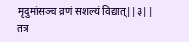मृदुमांसञ्च व्रणं सशल्यं विद्यात्||३||
तत्र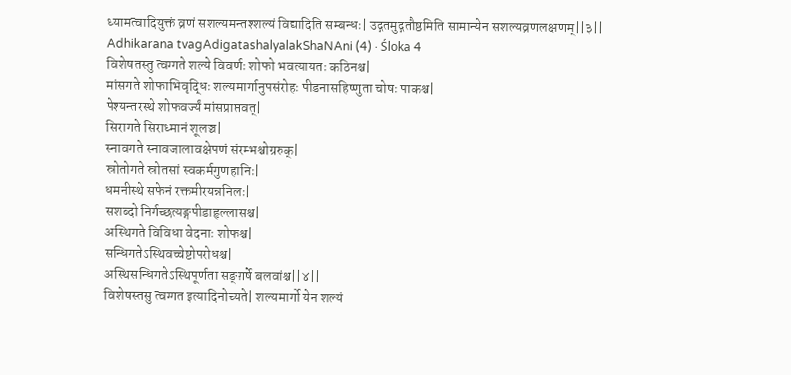ध्यामत्वादियुक्तं व्रणं सशल्यमन्तश्शल्यं विद्यादिति सम्बन्धः| उद्गतमुद्गतौष्ठमिति सामान्येन सशल्यव्रणलक्षणम्||३||
Adhikarana tvagAdigatashalyalakShaNAni (4) · Śloka 4
विशेषतस्तु त्वग्गते शल्ये विवर्णः शोफो भवत्यायतः कठिनश्च|
मांसगते शोफाभिवृद्धिः शल्यमार्गानुपसंरोहः पीडनासहिष्णुता चोषः पाकश्च|
पेश्यन्तरस्थे शोफवर्ज्यं मांसप्राप्तवत्|
सिरागते सिराध्मानं शूलञ्च|
स्नावगते स्नावजालावक्षेपणं संरम्भश्चोग्ररुक्|
स्रोतोगते स्रोतसां स्वकर्मगुणहानिः|
धमनीस्थे सफेनं रक्तमीरयन्ननिलः|
सशब्दो निर्गच्छत्यङ्गपीडाहृल्लासश्च|
अस्थिगते विविधा वेदनाः शोफश्च|
सन्धिगतेऽस्थिवच्चेष्टोपरोधश्च|
अस्थिसन्धिगतेऽस्थिपूर्णता सङ्ग़र्षे बलवांश्च||४||
विशेषस्तसु त्वग्गत इत्यादिनोच्यते| शल्यमार्गो येन शल्यं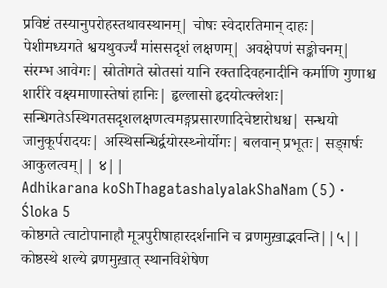प्रविष्टं तस्यानुपरोहस्तथावस्थानम्| चोषः स्वेदारतिमान् दाहः| पेशीमध्यगते श्वयथुवर्ज्यं मांससदृशं लक्षणम्| अवक्षेपणं सङ्कोचनम्| संरम्भ आवेगः| स्रोतोगते स्रोतसां यानि रक्तादिवहनादीनि कर्माणि गुणाश्च शारीरे वक्ष्यमाणास्तेषां हानिः| हृल्लासो हृदयोत्क्लेशः| सन्धिगतेऽस्थिगतसदृशलक्षणत्वमङ्गप्रसारणादिचेष्टारोधश्च| सन्धयो जानुकूर्परादयः| अस्थिसन्धिर्द्वयोरस्थ्नोर्योगः| बलवान् प्रभूतः| सङ्ग़र्षः आकुलत्वम्|| ४||
Adhikarana koShThagatashalyalakShaNam (5) · Śloka 5
कोष्ठगते त्वाटोपानाहौ मूत्रपुरीषाहारदर्शनानि च व्रणमुख़ाद्भवन्ति||५||
कोष्ठस्थे शल्ये व्रणमुख़ात् स्थानविशेषेण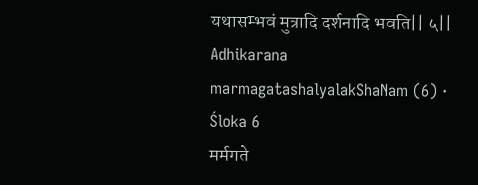यथासम्भवं मुत्रादि दर्शनादि भवति|| ५||
Adhikarana marmagatashalyalakShaNam (6) · Śloka 6
मर्मगते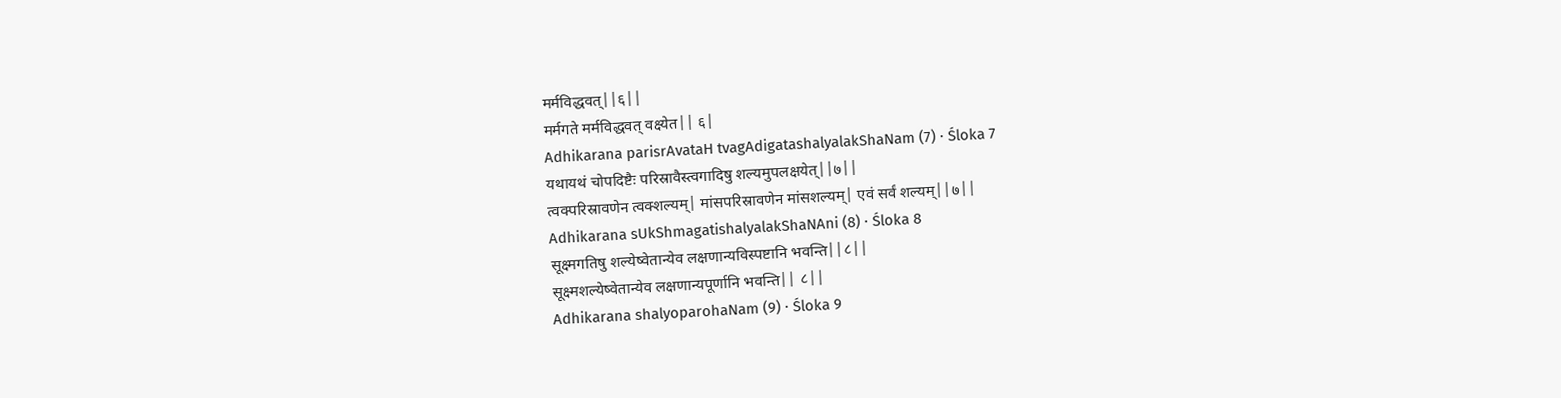मर्मविद्धवत्||६||
मर्मगते मर्मविद्धवत् वक्ष्येत|| ६|
Adhikarana parisrAvataH tvagAdigatashalyalakShaNam (7) · Śloka 7
यथायथं चोपदिष्टैः परिस्रावैस्त्वगादिषु शल्यमुपलक्षयेत्||७||
त्वक्परिस्रावणेन त्वक्शल्यम्| मांसपरिस्रावणेन मांसशल्यम्| एवं सर्वं शल्यम्||७||
Adhikarana sUkShmagatishalyalakShaNAni (8) · Śloka 8
सूक्ष्मगतिषु शल्येष्वेतान्येव लक्षणान्यविस्पष्टानि भवन्ति||८||
सूक्ष्मशल्येष्वेतान्येव लक्षणान्यपूर्णानि भवन्ति|| ८||
Adhikarana shalyoparohaNam (9) · Śloka 9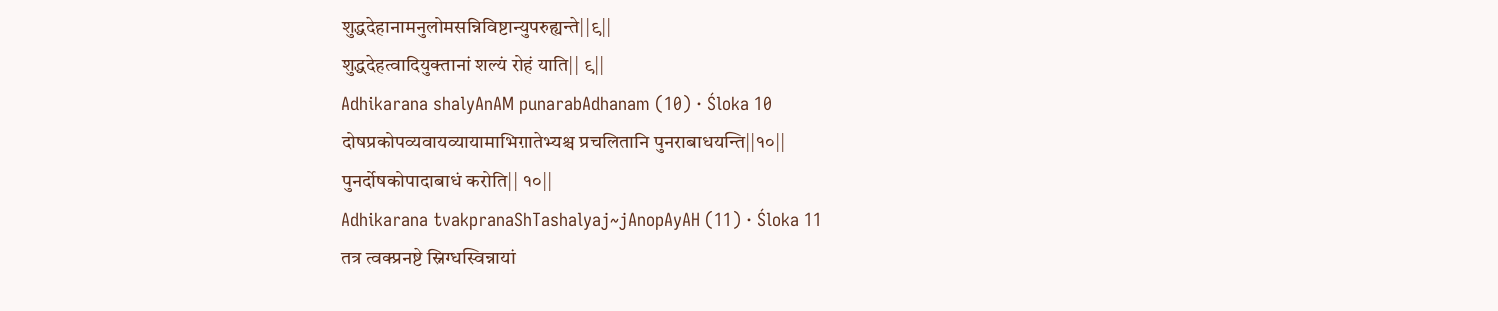शुद्धदेहानामनुलोमसन्निविष्टान्युपरुह्यन्ते||९||
शुद्धदेहत्वादियुक्तानां शल्यं रोहं याति|| ९||
Adhikarana shalyAnAM punarabAdhanam (10) · Śloka 10
दोषप्रकोपव्यवायव्यायामाभिग़ातेभ्यश्च प्रचलितानि पुनराबाधयन्ति||१०||
पुनर्दोषकोपादाबाधं करोति|| १०||
Adhikarana tvakpranaShTashalyaj~jAnopAyAH (11) · Śloka 11
तत्र त्वक्प्रनष्टे स्निग्धस्विन्नायां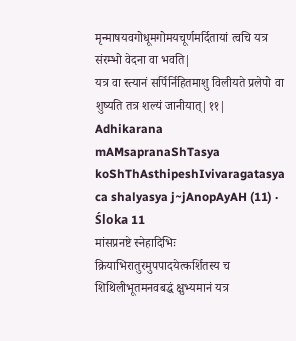मृन्माषयवगोधूमगोमयचूर्णमर्दितायां त्वचि यत्र संरम्भो वेदना वा भवति|
यत्र वा स्त्यानं सर्पिर्निहितमाशु विलीयते प्रलेपो वा शुष्यति तत्र शल्यं जानीयात्|११|
Adhikarana mAMsapranaShTasya koShThAsthipeshIvivaragatasya ca shalyasya j~jAnopAyAH (11) · Śloka 11
मांसप्रनष्टे स्नेहादिभिः क्रियाभिरातुरमुपपादयेत्कर्शितस्य च शिथिलीभूतमनवबद्धं क्षुभ्यमानं यत्र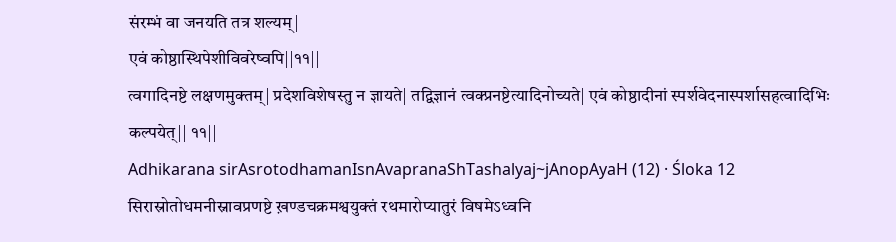संरम्भं वा जनयति तत्र शल्यम्|
एवं कोष्ठास्थिपेशीविवरेष्वपि||११||
त्वगादिनष्टे लक्षणमुक्तम्| प्रदेशविशेषस्तु न ज्ञायते| तद्विज्ञानं त्वक्प्रनष्टेत्यादिनोच्यते| एवं कोष्ठादीनां स्पर्शवेदनास्पर्शासहत्वादिभिः कल्पयेत्|| ११||
Adhikarana sirAsrotodhamanIsnAvapranaShTashalyaj~jAnopAyaH (12) · Śloka 12
सिरास्रोतोधमनीस्नावप्रणष्टे ख़ण्डचक्रमश्वयुक्तं रथमारोप्यातुरं विषमेऽध्वनि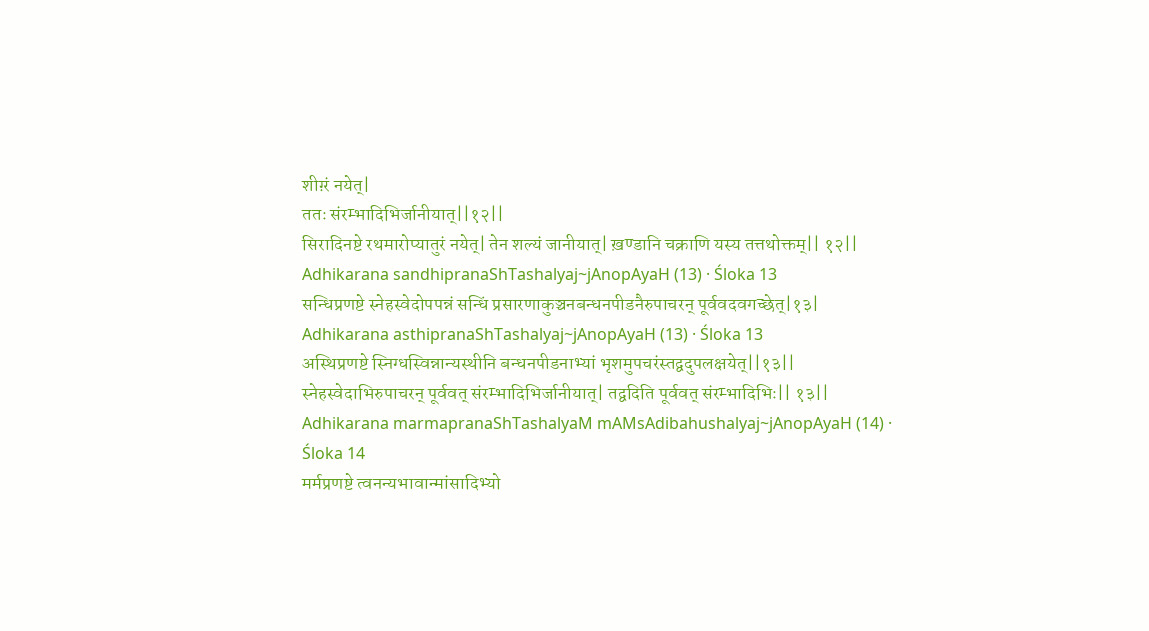शीग़्रं नयेत्|
ततः संरम्भादिभिर्जानीयात्||१२||
सिरादिनष्टे रथमारोप्यातुरं नयेत्| तेन शल्यं जानीयात्| ख़ण्डानि चक्राणि यस्य तत्तथोक्तम्|| १२||
Adhikarana sandhipranaShTashalyaj~jAnopAyaH (13) · Śloka 13
सन्धिप्रणष्टे स्नेहस्वेदोपपन्नं सन्धिं प्रसारणाकुञ्चनबन्धनपीडनैरुपाचरन् पूर्ववदवगच्छेत्|१३|
Adhikarana asthipranaShTashalyaj~jAnopAyaH (13) · Śloka 13
अस्थिप्रणष्टे स्निग्धस्विन्नान्यस्थीनि बन्धनपीडनाभ्यां भृशमुपचरंस्तद्वदुपलक्षयेत्||१३||
स्नेहस्वेदाभिरुपाचरन् पूर्ववत् संरम्भादिभिर्जानीयात्| तद्वदिति पूर्ववत् संरम्भादिभिः|| १३||
Adhikarana marmapranaShTashalyaM mAMsAdibahushalyaj~jAnopAyaH (14) · Śloka 14
मर्मप्रणष्टे त्वनन्यभावान्मांसादिभ्यो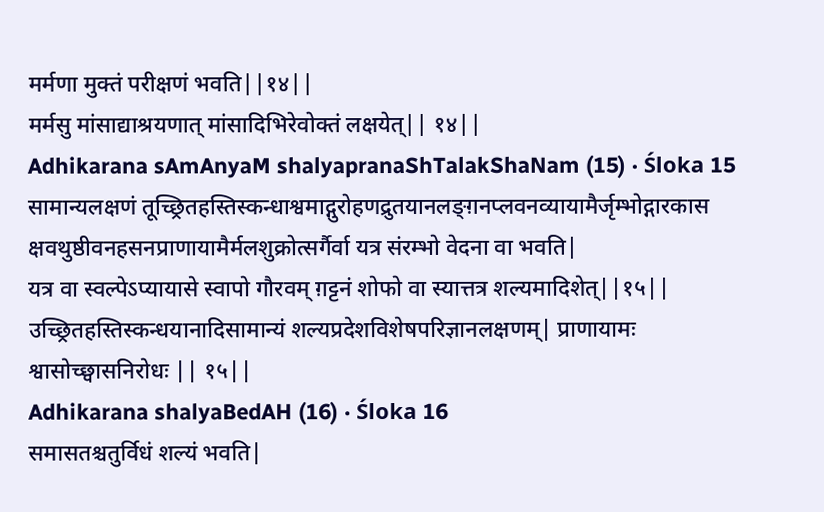मर्मणा मुक्तं परीक्षणं भवति||१४||
मर्मसु मांसाद्याश्रयणात् मांसादिभिरेवोक्तं लक्षयेत्|| १४||
Adhikarana sAmAnyaM shalyapranaShTalakShaNam (15) · Śloka 15
सामान्यलक्षणं तूच्छ्रितहस्तिस्कन्धाश्वमाद्गुरोहणद्रुतयानलङ्ग़नप्लवनव्यायामैर्जृम्भोद्गारकास क्षवथुष्ठीवनहसनप्राणायामैर्मलशुक्रोत्सर्गैर्वा यत्र संरम्भो वेदना वा भवति|
यत्र वा स्वल्पेऽप्यायासे स्वापो गौरवम् ग़ट्टनं शोफो वा स्यात्तत्र शल्यमादिशेत्||१५||
उच्छ्रितहस्तिस्कन्धयानादिसामान्यं शल्यप्रदेशविशेषपरिज्ञानलक्षणम्| प्राणायामः श्वासोच्छ्वासनिरोधः || १५||
Adhikarana shalyaBedAH (16) · Śloka 16
समासतश्चतुर्विधं शल्यं भवति|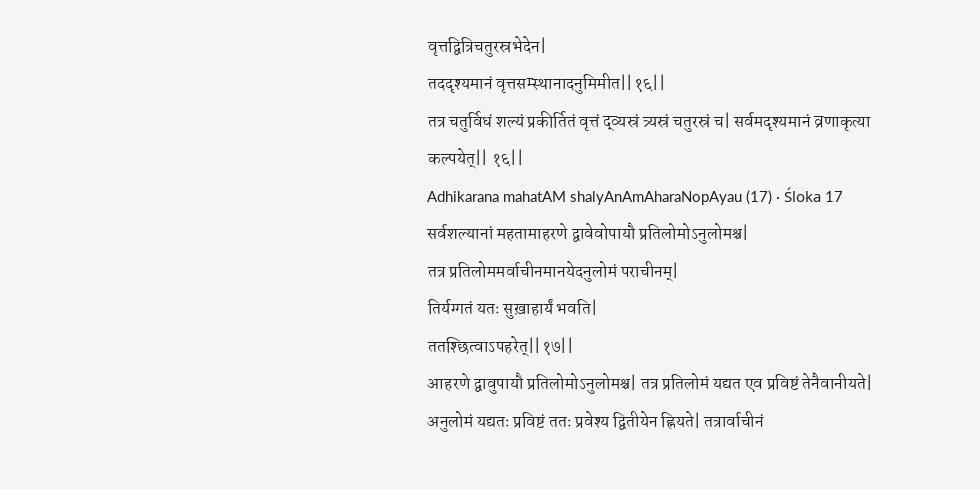वृत्तद्वित्रिचतुरस्रभेदेन|
तददृश्यमानं वृत्तसम्स्थानादनुमिमीत||१६||
तत्र चतुर्विधं शल्यं प्रकीर्तितं वृत्तं द्व्यस्रं त्र्यस्रं चतुरस्रं च| सर्वमदृश्यमानं व्रणाकृत्या कल्पयेत्|| १६||
Adhikarana mahatAM shalyAnAmAharaNopAyau (17) · Śloka 17
सर्वशल्यानां महतामाहरणे द्वावेवोपायौ प्रतिलोमोऽनुलोमश्च|
तत्र प्रतिलोममर्वाचीनमानयेदनुलोमं पराचीनम्|
तिर्यग्गतं यतः सुख़ाहार्यं भवति|
ततश्छित्वाऽपहरेत्||१७||
आहरणे द्वावुपायौ प्रतिलोमोऽनुलोमश्च| तत्र प्रतिलोमं यद्यत एव प्रविष्टं तेनैवानीयते| अनुलोमं यद्यतः प्रविष्टं ततः प्रवेश्य द्वितीयेन ह्नियते| तत्रार्वाचीनं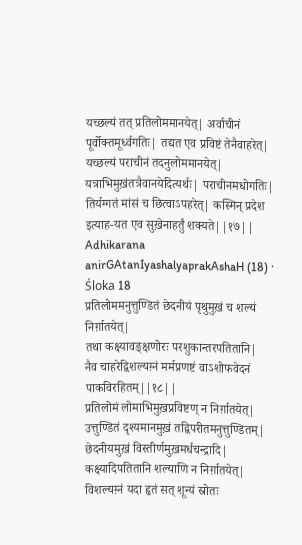यच्छल्यं तत् प्रतिलोममानयेत्| अर्वाचीनं पूर्वोक्तमूर्ध्वगतिः| तद्यत एव प्रविष्टं तेनैवाहरेत्| यच्छल्यं पराचीनं तदनुलोममानयेत्| यत्राभिमुख़ंतत्रैवानयेदित्यर्थः| पराचीनमधोगतिः| तिर्यग्गतं मांसं च छित्वाऽपहरेत्| कस्मिन् प्रदेश इत्याह-यत एव सुख़ेनाहर्तुं शक्यते||१७||
Adhikarana anirGAtanIyashalyaprakAshaH (18) · Śloka 18
प्रतिलोममनुत्तुण्डितं छेदनीयं पृथुमुख़ं च शल्यं निर्ग़ातयेत्|
तथा कक्ष्यावङ्क्षणोरः परशुकान्तरपतितानि|
नैव चाहरेद्विशल्यग़्नं मर्मप्रणष्टं वाऽशोफवेदनं पाकविरहितम्||१८||
प्रतिलोमं लोमाभिमुख़प्रविष्टण् न निर्ग़ातयेत्| उत्तुण्डितं दृश्यमानमुख़ं तद्विपरीतमनुत्तुण्डितम्| छेदनीयमुख़ं विस्तीर्णमुख़मर्धचन्द्रादि| कक्ष्यादिपतितानि शल्याणि न निर्ग़ातयेत्| विशल्यग़्नं यदा हृतं सत् शून्यं स्रोतः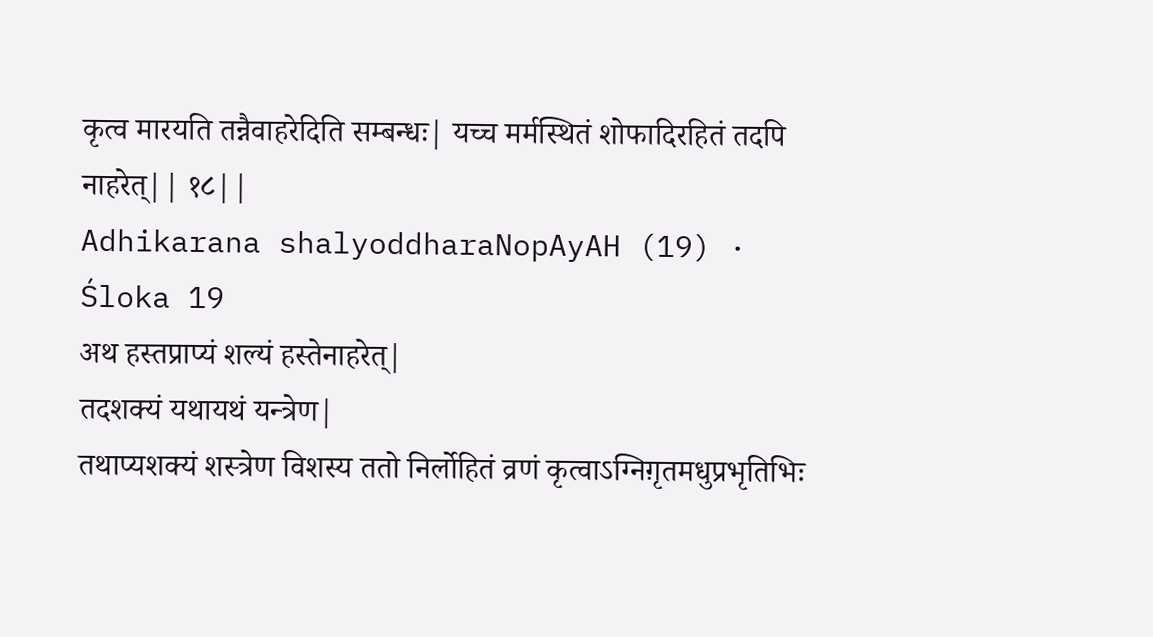कृत्व मारयति तन्नैवाहरेदिति सम्बन्धः| यच्च मर्मस्थितं शोफादिरहितं तदपि नाहरेत्|| १८||
Adhikarana shalyoddharaNopAyAH (19) · Śloka 19
अथ हस्तप्राप्यं शल्यं हस्तेनाहरेत्|
तदशक्यं यथायथं यन्त्रेण|
तथाप्यशक्यं शस्त्रेण विशस्य ततो निर्लोहितं व्रणं कृत्वाऽग्निग़ृतमधुप्रभृतिभिः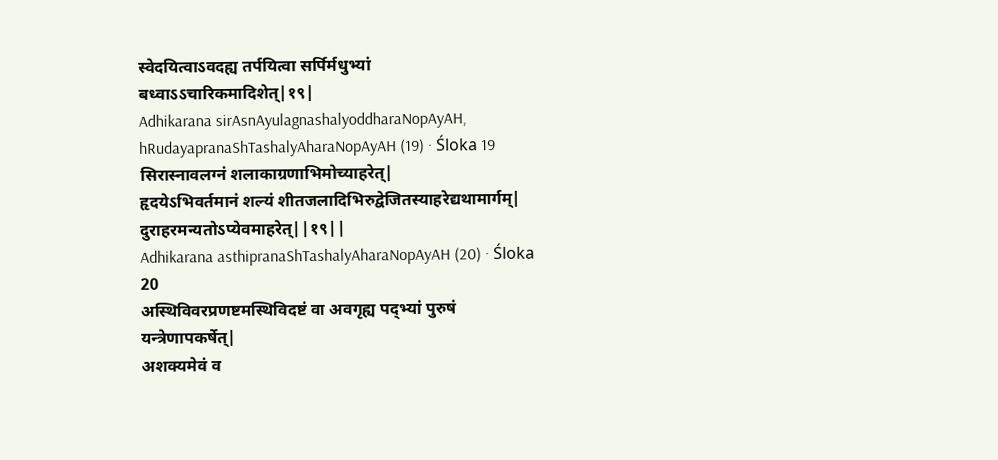स्वेदयित्वाऽवदह्य तर्पयित्वा सर्पिर्मधुभ्यां बध्वाऽऽचारिकमादिशेत्|१९|
Adhikarana sirAsnAyulagnashalyoddharaNopAyAH, hRudayapranaShTashalyAharaNopAyAH (19) · Śloka 19
सिरास्नावलग्नं शलाकाग्रणाभिमोच्याहरेत्|
हृदयेऽभिवर्तमानं शल्यं शीतजलादिभिरुद्वेजितस्याहरेद्यथामार्गम्|
दुराहरमन्यतोऽप्येवमाहरेत्||१९||
Adhikarana asthipranaShTashalyAharaNopAyAH (20) · Śloka 20
अस्थिविवरप्रणष्टमस्थिविदष्टं वा अवगृह्य पद्भ्यां पुरुषं यन्त्रेणापकर्षेत्|
अशक्यमेवं व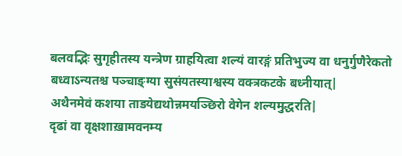बलवद्भिः सुगृहीतस्य यन्त्रेण ग्राहयित्वा शल्यं वारङ्गं प्रतिभुज्य वा धनुर्गुणैरेकतो बध्वाऽन्यतश्च पञ्चाङ्ग्या सुसंयतस्याश्वस्य वक्त्रकटके बध्नीयात्|
अथैनमेवं कशया ताडयेद्यथोन्नमयञ्छिरो वेगेन शल्यमुद्धरति|
दृढां वा वृक्षशाख़ामवनम्य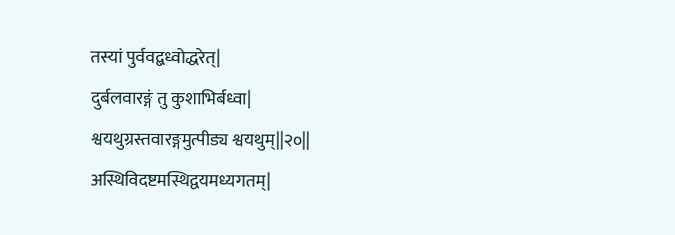तस्यां पुर्ववद्बध्वोद्धरेत्|
दुर्बलवारङ्गं तु कुशाभिर्बध्वा|
श्वयथुग्रस्तवारङ्गमुत्पीड्य श्वयथुम्||२०||
अस्थिविदष्टमस्थिद्वयमध्यगतम्|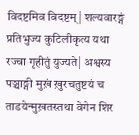विदष्टमिव विदष्टम्| शल्यवारङ्गं प्रतिभुज्य कुटिलीकृत्य यथा रज्वा गृहीतुं युज्यते| अश्वस्य पञ्चाङ्गी मुख़ं ख़ुरचतुष्टयं च ताडयेन्मुख़तस्तथा वेगेन शिर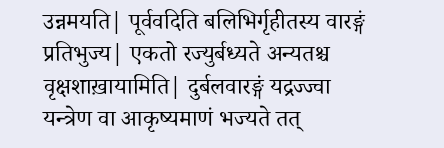उन्नमयति| पूर्ववदिति बलिभिर्गृहीतस्य वारङ्गं प्रतिभुज्य| एकतो रज्युर्बध्यते अन्यतश्च वृक्षशाख़ायामिति| दुर्बलवारङ्गं यद्रज्ज्वा यन्त्रेण वा आकृष्यमाणं भज्यते तत्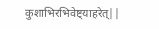कुशाभिरभिवेष्ट्याहरेत्||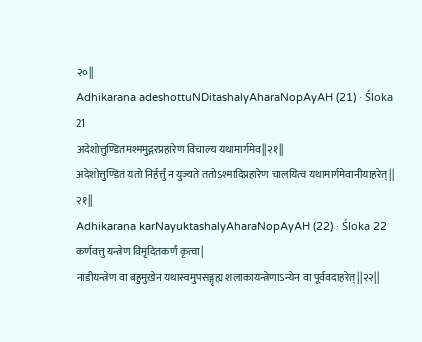२०||
Adhikarana adeshottuNDitashalyAharaNopAyAH (21) · Śloka 21
अदेशोत्तुण्डितमश्ममुद्गरप्रहारेण विचाल्य यथामार्गमेव||२१||
अदेशोत्तुण्डितं यतो निर्हर्त्तुं न युज्यते ततोऽश्मादिप्रहारेण चालयित्व यथामार्गमेवानीयाहरेत्|| २१||
Adhikarana karNayuktashalyAharaNopAyAH (22) · Śloka 22
कर्णवत्तु यन्त्रेण विमृदितकर्णं कृत्वा|
नाडीयन्त्रेण वा बहुमुख़ेन यथास्वमुपसङ्गृह्य शलाकायन्त्रेणाऽन्येन वा पूर्ववदाहरेत्||२२||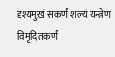दृश्यमुख़ं सकर्णं शल्यं यन्त्रेण विमृदितकर्णं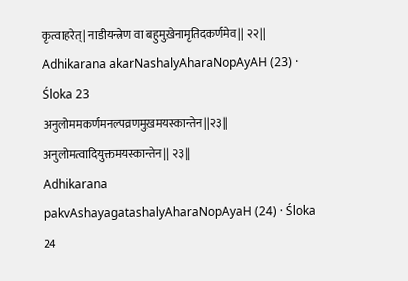कृत्वाहरेत्| नाडीयन्त्रेण वा बहुमुख़ेनामृतिदकर्णमेव|| २२||
Adhikarana akarNashalyAharaNopAyAH (23) · Śloka 23
अनुलोममकर्णमनल्पव्रणमुख़मयस्कान्तेन||२३||
अनुलोमत्वादियुक्तमयस्कान्तेन|| २३||
Adhikarana pakvAshayagatashalyAharaNopAyaH (24) · Śloka 24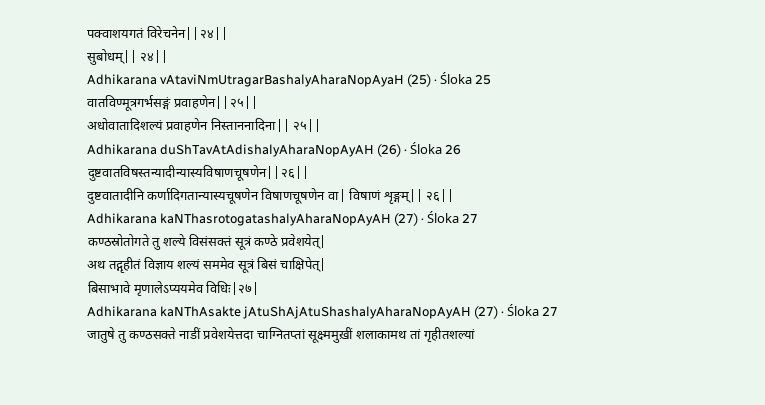पक्वाशयगतं विरेचनेन||२४||
सुबोधम्|| २४||
Adhikarana vAtaviNmUtragarBashalyAharaNopAyaH (25) · Śloka 25
वातविण्मूत्रगर्भसङ्गं प्रवाहणेन||२५||
अधोवातादिशल्यं प्रवाहणेन निस्ताननादिना|| २५||
Adhikarana duShTavAtAdishalyAharaNopAyAH (26) · Śloka 26
दुष्टवातविषस्तन्यादीन्यास्यविषाणचूषणेन||२६||
दुष्टवातादीनि कर्णादिगतान्यास्यचूषणेन विषाणचूषणेन वा| विषाणं शृङ्गम्|| २६||
Adhikarana kaNThasrotogatashalyAharaNopAyAH (27) · Śloka 27
कण्ठस्रोतोगते तु शल्ये विसंसक्तं सूत्रं कण्ठे प्रवेशयेत्|
अथ तद्गृहीतं विज्ञाय शल्यं सममेव सूत्रं बिसं चाक्षिपेत्|
बिसाभावे मृणालेऽप्ययमेव विधिः|२७|
Adhikarana kaNThAsakte jAtuShAjAtuShashalyAharaNopAyAH (27) · Śloka 27
जातुषे तु कण्ठसक्ते नाडीं प्रवेशयेत्तदा चाग्नितप्तां सूक्ष्ममुख़ीं शलाकामथ तां गृहीतशल्यां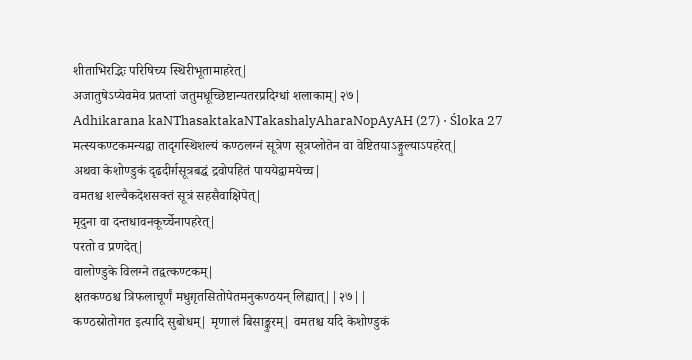शीताभिरद्भिः परिषिच्य स्थिरीभूतामाहरेत्|
अजातुषेऽप्येवमेव प्रतप्तां जतुमधूच्छिष्टान्यतरप्रदिग्धां शलाकाम्|२७|
Adhikarana kaNThasaktakaNTakashalyAharaNopAyAH (27) · Śloka 27
मत्स्यकण्टकमन्यद्वा तादृगस्थिशल्यं कण्ठलग्नं सूत्रेण सूत्रप्लोतेन वा वेष्टितयाऽङ्गुल्याऽपहरेत्|
अथवा केशोण्डुकं दृढदीर्ग़सूत्रबद्धं द्रवोपहितं पाययेद्वामयेच्च|
वमतश्च शल्यैकदेशसक्तं सूत्रं सहसैवाक्षिपेत्|
मृदुना वा दन्तधावनकूर्च्चेनापहरेत्|
परतो व प्रणदेत्|
वालोण्डुके विलग्ने तद्वत्कण्टकम्|
क्षतकण्ठश्च त्रिफलाचूर्णं मधुग़ृतसितोपेतमनुकण्ठयन् लिह्यात्||२७||
कण्ठस्रोतोगत इत्यादि सुबोधम्| मृणालं बिसाङ्कुरम्| वमतश्च यदि केशोण्डुकं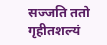सज्जति ततो गृहीतशल्यं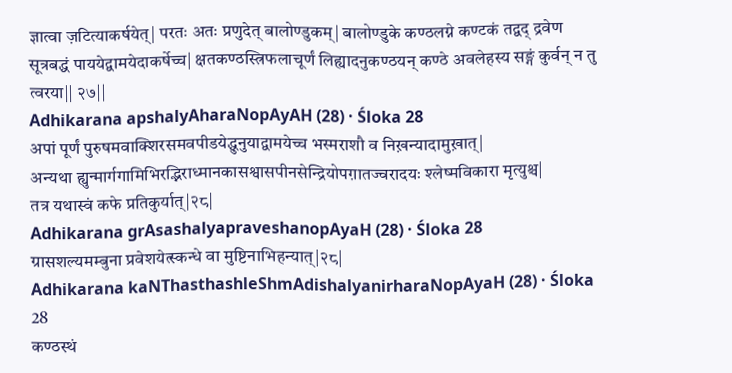ज्ञात्वा ज़टित्याकर्षयेत्| परतः अतः प्रणुदेत् बालोण्डुकम्| बालोण्डुके कण्ठलग्ने कण्टकं तद्वद् द्रवेण सूत्रबद्धं पाययेद्वामयेदाकर्षेच्च| क्षतकण्ठस्त्रिफलाचूर्णं लिह्यादनुकण्ठयन् कण्ठे अवलेहस्य सङ्गं कुर्वन् न तु त्वरया|| २७||
Adhikarana apshalyAharaNopAyAH (28) · Śloka 28
अपां पूर्णं पुरुषमवाक्शिरसमवपीडयेद्धुनुयाद्वामयेच्च भस्मराशौ व निख़न्यादामुख़ात्|
अन्यथा ह्युन्मार्गगामिभिरद्भिराध्मानकासश्वासपीनसेन्द्रियोपग़ातज्वरादयः श्लेष्मविकारा मृत्युश्च|
तत्र यथास्वं कफे प्रतिकुर्यात्|२८|
Adhikarana grAsashalyapraveshanopAyaH (28) · Śloka 28
ग्रासशल्यमम्बुना प्रवेशयेत्स्कन्धे वा मुष्टिनाभिहन्यात्|२८|
Adhikarana kaNThasthashleShmAdishalyanirharaNopAyaH (28) · Śloka 28
कण्ठस्थं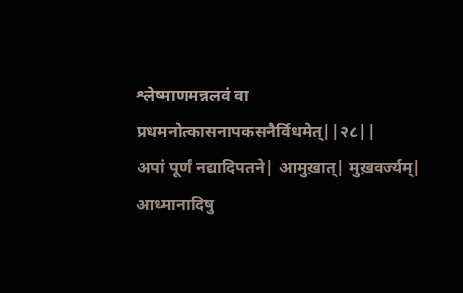श्लेष्माणमन्नलवं वा प्रधमनोत्कासनापकसनैर्विधमेत्||२८||
अपां पूर्णं नद्यादिपतने| आमुख़ात्| मुख़वर्ज्यम्| आध्मानादिषु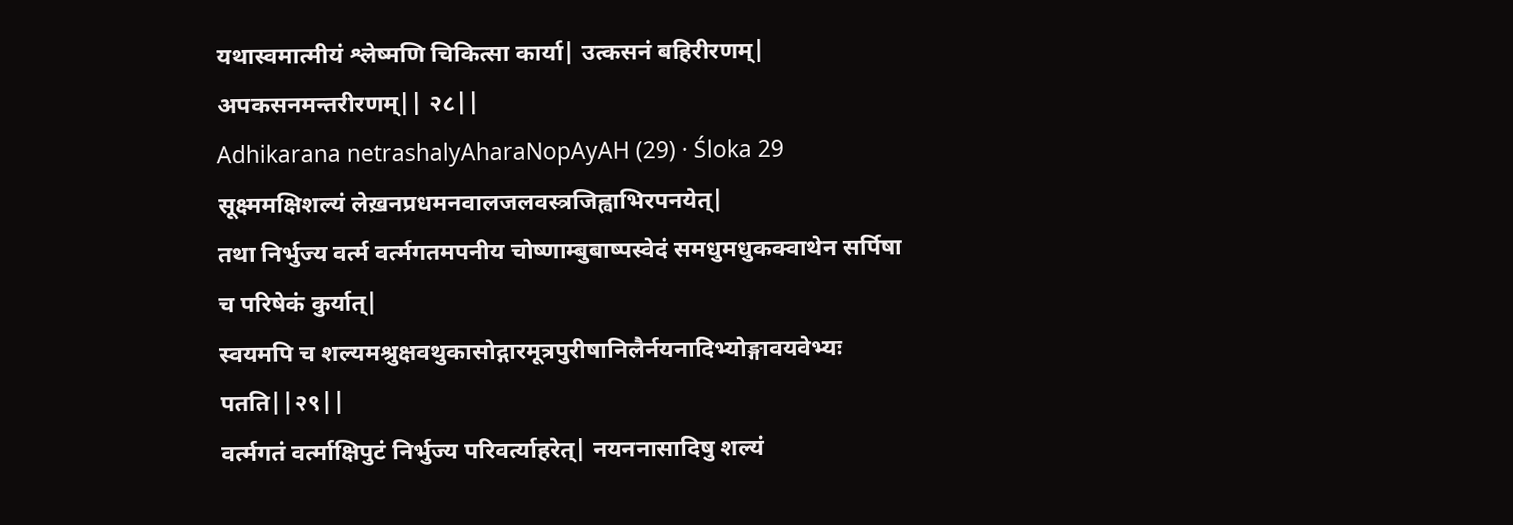यथास्वमात्मीयं श्लेष्मणि चिकित्सा कार्या| उत्कसनं बहिरीरणम्| अपकसनमन्तरीरणम्|| २८||
Adhikarana netrashalyAharaNopAyAH (29) · Śloka 29
सूक्ष्ममक्षिशल्यं लेख़नप्रधमनवालजलवस्त्रजिह्वाभिरपनयेत्|
तथा निर्भुज्य वर्त्म वर्त्मगतमपनीय चोष्णाम्बुबाष्पस्वेदं समधुमधुकक्वाथेन सर्पिषा च परिषेकं कुर्यात्|
स्वयमपि च शल्यमश्रुक्षवथुकासोद्गारमूत्रपुरीषानिलैर्नयनादिभ्योङ्गावयवेभ्यः पतति||२९||
वर्त्मगतं वर्त्माक्षिपुटं निर्भुज्य परिवर्त्याहरेत्| नयननासादिषु शल्यं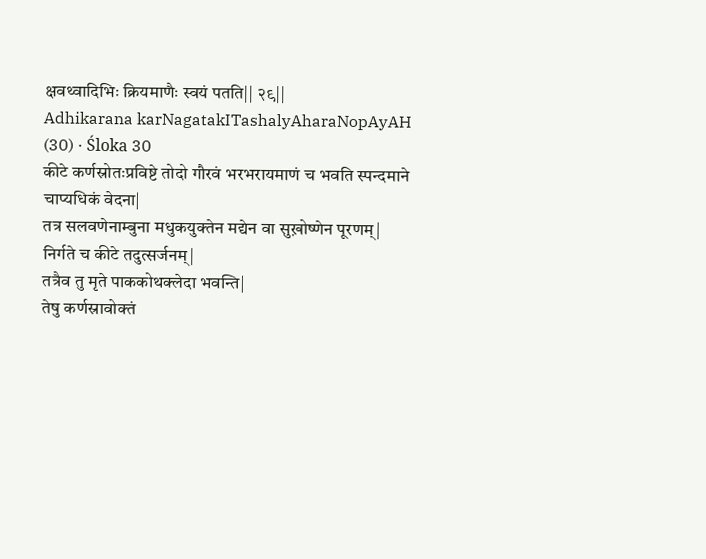क्षवथ्वादिभिः क्रियमाणैः स्वयं पतति|| २९||
Adhikarana karNagatakITashalyAharaNopAyAH (30) · Śloka 30
कीटे कर्णस्रोतःप्रविष्टे तोदो गौरवं भरभरायमाणं च भवति स्पन्दमाने चाप्यधिकं वेदना|
तत्र सलवणेनाम्बुना मधुकयुक्तेन मद्येन वा सुख़ोष्णेन पूरणम्|
निर्गते च कीटे तदुत्सर्जनम्|
तत्रैव तु मृते पाककोथक्लेदा भवन्ति|
तेषु कर्णस्रावोक्तं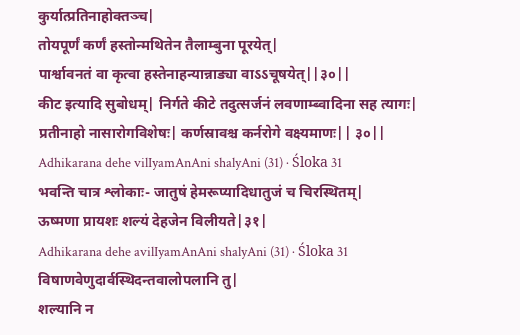कुर्यात्प्रतिनाहोक्तञ्च|
तोयपूर्णं कर्णं हस्तोन्मथितेन तैलाम्बुना पूरयेत्|
पार्श्वावनतं वा कृत्वा हस्तेनाहन्यान्नाड्या वाऽऽचूषयेत्||३०||
कीट इत्यादि सुबोधम्| निर्गते कीटे तदुत्सर्जनं लवणाम्ब्वादिना सह त्यागः| प्रतीनाहो नासारोगविशेषः| कर्णस्रावश्च कर्नरोगे वक्ष्यमाणः|| ३०||
Adhikarana dehe vilIyamAnAni shalyAni (31) · Śloka 31
भवन्ति चात्र श्लोकाः- जातुषं हेमरूप्यादिधातुजं च चिरस्थितम्|
ऊष्मणा प्रायशः शल्यं देहजेन विलीयते|३१|
Adhikarana dehe avilIyamAnAni shalyAni (31) · Śloka 31
विषाणवेणुदार्वस्थिदन्तवालोपलानि तु|
शल्यानि न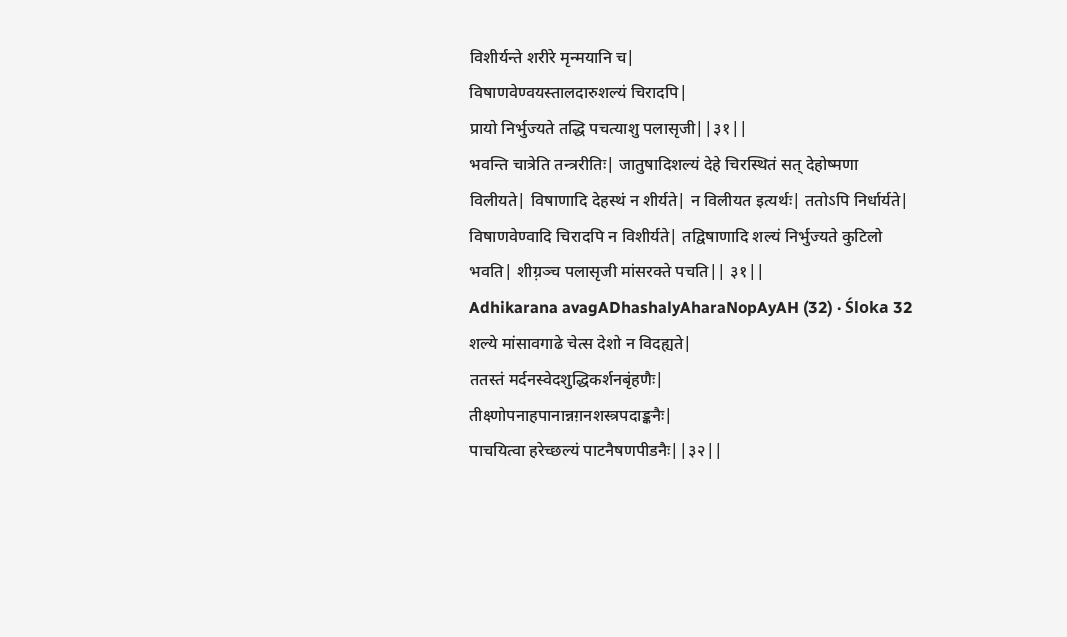विशीर्यन्ते शरीरे मृन्मयानि च|
विषाणवेण्वयस्तालदारुशल्यं चिरादपि|
प्रायो निर्भुज्यते तद्धि पचत्याशु पलासृजी||३१||
भवन्ति चात्रेति तन्त्ररीतिः| जातुषादिशल्यं देहे चिरस्थितं सत् देहोष्मणा विलीयते| विषाणादि देहस्थं न शीर्यते| न विलीयत इत्यर्थः| ततोऽपि निर्धार्यते| विषाणवेण्वादि चिरादपि न विशीर्यते| तद्विषाणादि शल्यं निर्भुज्यते कुटिलो भवति| शीग़्रञ्च पलासृजी मांसरक्ते पचति|| ३१||
Adhikarana avagADhashalyAharaNopAyAH (32) · Śloka 32
शल्ये मांसावगाढे चेत्स देशो न विदह्यते|
ततस्तं मर्दनस्वेदशुद्धिकर्शनबृंहणैः|
तीक्ष्णोपनाहपानान्नग़नशस्त्रपदाङ्कनैः|
पाचयित्वा हरेच्छल्यं पाटनैषणपीडनैः||३२||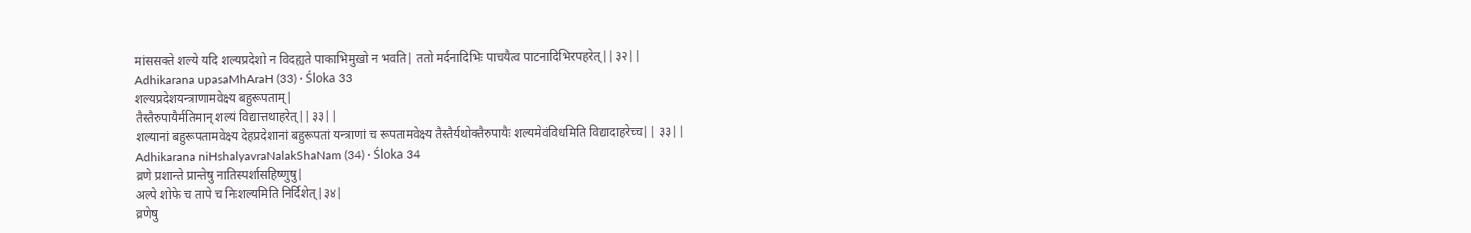मांससक्ते शल्ये यदि शल्यप्रदेशो न विदह्यते पाकाभिमुख़ो न भवति| ततो मर्दनादिभिः पाचयैत्व पाटनादिभिरपहरेत्||३२||
Adhikarana upasaMhAraH (33) · Śloka 33
शल्यप्रदेशयन्त्राणामवेक्ष्य बहुरूपताम्|
तैस्तैरुपायैर्मतिमान् शल्यं विद्यात्तथाहरेत्||३३||
शल्यानां बहुरूपतामवेक्ष्य देहप्रदेशानां बहुरूपतां यन्त्राणां च रूपतामवेक्ष्य तैस्तैर्यथोक्तैरुपायैः शल्यमेवंविधमिति विद्यादाहरेच्च|| ३३||
Adhikarana niHshalyavraNalakShaNam (34) · Śloka 34
व्रणे प्रशान्ते प्रान्तेषु नातिस्पर्शासहिष्णुषु|
अल्पे शोफे च तापे च निःशल्यमिति निर्दिशेत्|३४|
व्रणेषु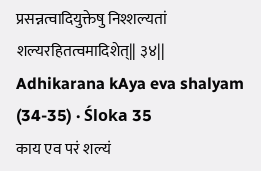प्रसन्नत्वादियुक्तेषु निश्शल्यतां शल्यरहितत्वमादिशेत्|| ३४||
Adhikarana kAya eva shalyam (34-35) · Śloka 35
काय एव परं शल्यं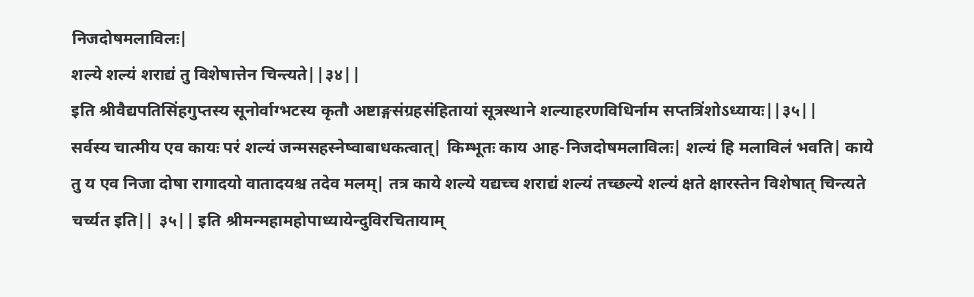निजदोषमलाविलः|
शल्ये शल्यं शराद्यं तु विशेषात्तेन चिन्त्यते||३४||
इति श्रीवैद्यपतिसिंहगुप्तस्य सूनोर्वाग्भटस्य कृतौ अष्टाङ्गसंग्रहसंहितायां सूत्रस्थाने शल्याहरणविधिर्नाम सप्तत्रिंशोऽध्यायः||३५||
सर्वस्य चात्मीय एव कायः परं शल्यं जन्मसहस्नेष्वाबाधकत्वात्| किम्भूतः काय आह-निजदोषमलाविलः| शल्यं हि मलाविलं भवति| काये तु य एव निजा दोषा रागादयो वातादयश्च तदेव मलम्| तत्र काये शल्ये यद्यच्च शराद्यं शल्यं तच्छल्ये शल्यं क्षते क्षारस्तेन विशेषात् चिन्त्यते चर्च्यत इति|| ३५|| इति श्रीमन्महामहोपाध्यायेन्दुविरचितायाम्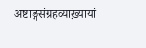अष्टाङ्गसंग्रहव्याख़्यायां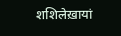शशिलेख़ायां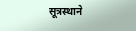सूत्रस्थाने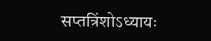सप्तत्रिंशोऽध्यायः